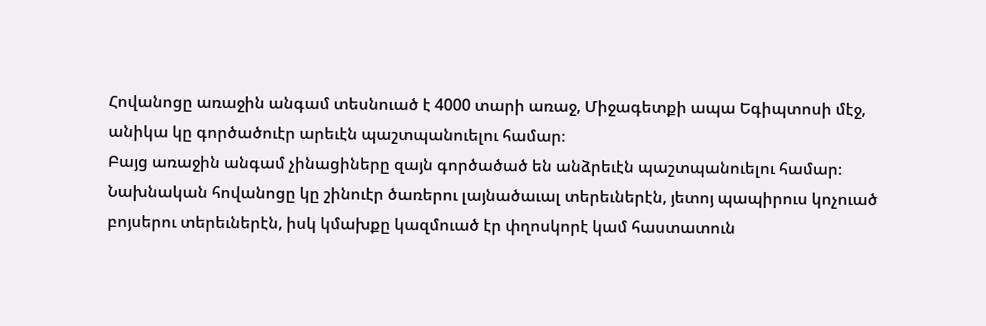Հովանոցը առաջին անգամ տեսնուած է 4000 տարի առաջ, Միջագետքի ապա Եգիպտոսի մէջ,
անիկա կը գործածուէր արեւէն պաշտպանուելու համար։
Բայց առաջին անգամ չինացիները զայն գործածած են անձրեւէն պաշտպանուելու համար։
Նախնական հովանոցը կը շինուէր ծառերու լայնածաւալ տերեւներէն, յետոյ պապիրուս կոչուած
բոյսերու տերեւներէն, իսկ կմախքը կազմուած էր փղոսկորէ կամ հաստատուն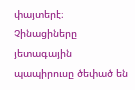փայտերէ։
Չինացիները յետագային պապիրուսը ծեփած են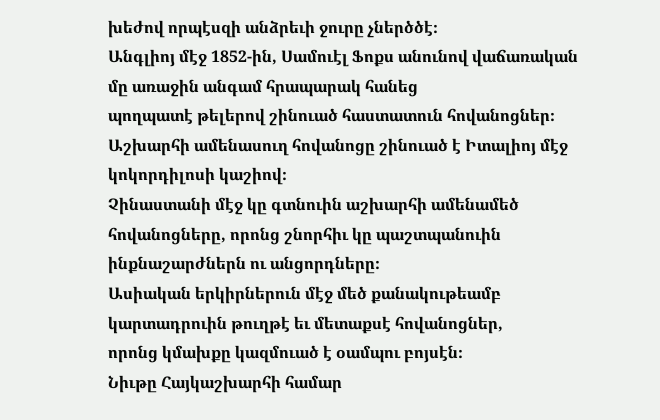խեժով որպէսզի անձրեւի ջուրը չներծծէ։
Անգլիոյ մէջ 1852-ին, Սամուէլ Ֆոքս անունով վաճառական մը առաջին անգամ հրապարակ հանեց
պողպատէ թելերով շինուած հաստատուն հովանոցներ։
Աշխարհի ամենասուղ հովանոցը շինուած է Իտալիոյ մէջ կոկորդիլոսի կաշիով։
Չինաստանի մէջ կը գտնուին աշխարհի ամենամեծ հովանոցները, որոնց շնորհիւ կը պաշտպանուին ինքնաշարժներն ու անցորդները։
Ասիական երկիրներուն մէջ մեծ քանակութեամբ կարտադրուին թուղթէ եւ մետաքսէ հովանոցներ,
որոնց կմախքը կազմուած է օամպու բոյսէն։
Նիւթը Հայկաշխարհի համար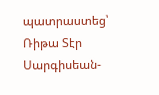պատրաստեց՝
Ռիթա Տէր Սարգիսեան-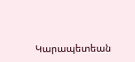Կարապետեան